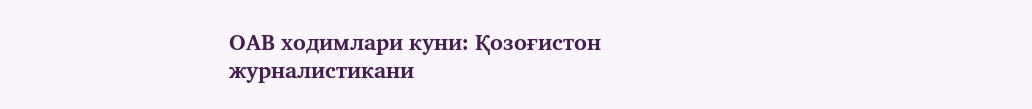ОАВ ходимлари куни: Қозоғистон журналистикани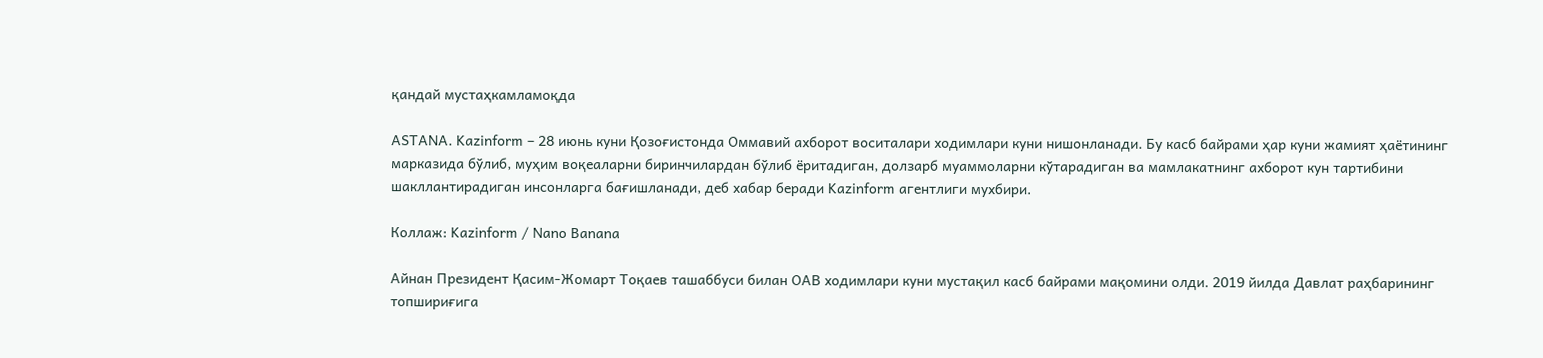қандай мустаҳкамламоқда

ASTANA. Kazinform – 28 июнь куни Қозоғистонда Оммавий ахборот воситалари ходимлари куни нишонланади. Бу касб байрами ҳар куни жамият ҳаётининг марказида бўлиб, муҳим воқеаларни биринчилардан бўлиб ёритадиган, долзарб муаммоларни кўтарадиган ва мамлакатнинг ахборот кун тартибини шакллантирадиган инсонларга бағишланади, деб хабар беради Kazinform агентлиги мухбири.

Коллаж: Kazinform / Nano Banana

Айнан Президент Қасим-Жомарт Тоқаев ташаббуси билан ОАВ ходимлари куни мустақил касб байрами мақомини олди. 2019 йилда Давлат раҳбарининг топшириғига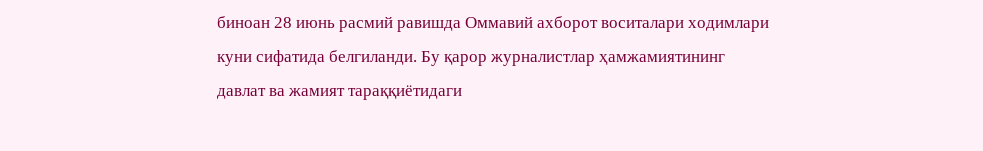биноан 28 июнь расмий равишда Оммавий ахборот воситалари ходимлари куни сифатида белгиланди. Бу қарор журналистлар ҳамжамиятининг давлат ва жамият тараққиётидаги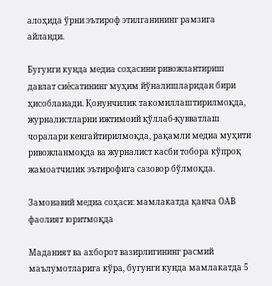алоҳида ўрни эътироф этилганининг рамзига айланди.

Бугунги кунда медиа соҳасини ривожлантириш давлат сиёсатининг муҳим йўналишларидан бири ҳисобланади. Қонунчилик такомиллаштирилмоқда, журналистларни ижтимоий қўллаб-қувватлаш чоралари кенгайтирилмоқда, рақамли медиа муҳити ривожланмоқда ва журналист касби тобора кўпроқ жамоатчилик эътирофига сазовор бўлмоқда.

Замонавий медиа соҳаси: мамлакатда қанча ОАВ фаолият юритмоқда

Маданият ва ахборот вазирлигининг расмий маълумотларига кўра, бугунги кунда мамлакатда 5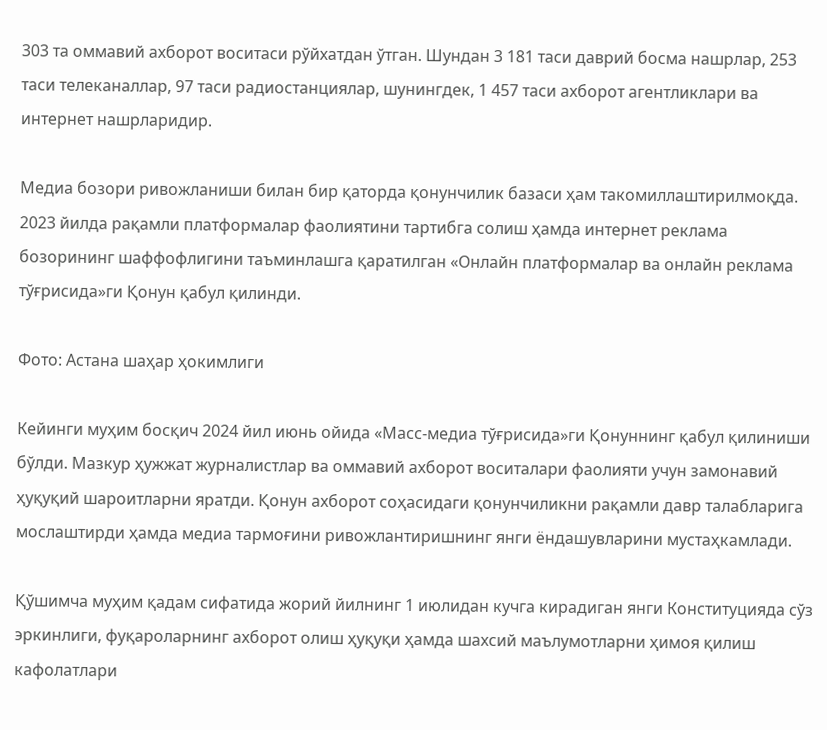303 та оммавий ахборот воситаси рўйхатдан ўтган. Шундан 3 181 таси даврий босма нашрлар, 253 таси телеканаллар, 97 таси радиостанциялар, шунингдек, 1 457 таси ахборот агентликлари ва интернет нашрларидир.

Медиа бозори ривожланиши билан бир қаторда қонунчилик базаси ҳам такомиллаштирилмоқда. 2023 йилда рақамли платформалар фаолиятини тартибга солиш ҳамда интернет реклама бозорининг шаффофлигини таъминлашга қаратилган «Онлайн платформалар ва онлайн реклама тўғрисида»ги Қонун қабул қилинди.

Фото: Астана шаҳар ҳокимлиги

Кейинги муҳим босқич 2024 йил июнь ойида «Масс-медиа тўғрисида»ги Қонуннинг қабул қилиниши бўлди. Мазкур ҳужжат журналистлар ва оммавий ахборот воситалари фаолияти учун замонавий ҳуқуқий шароитларни яратди. Қонун ахборот соҳасидаги қонунчиликни рақамли давр талабларига мослаштирди ҳамда медиа тармоғини ривожлантиришнинг янги ёндашувларини мустаҳкамлади.

Қўшимча муҳим қадам сифатида жорий йилнинг 1 июлидан кучга кирадиган янги Конституцияда сўз эркинлиги, фуқароларнинг ахборот олиш ҳуқуқи ҳамда шахсий маълумотларни ҳимоя қилиш кафолатлари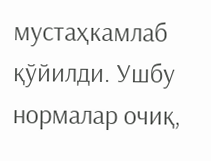мустаҳкамлаб қўйилди. Ушбу нормалар очиқ,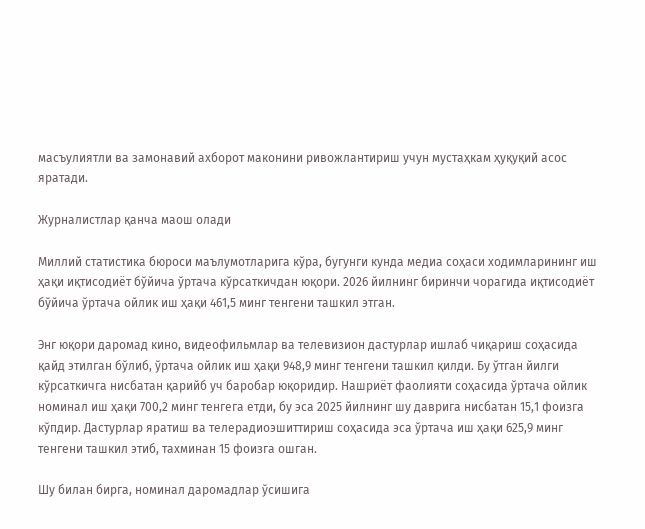масъулиятли ва замонавий ахборот маконини ривожлантириш учун мустаҳкам ҳуқуқий асос яратади.

Журналистлар қанча маош олади

Миллий статистика бюроси маълумотларига кўра, бугунги кунда медиа соҳаси ходимларининг иш ҳақи иқтисодиёт бўйича ўртача кўрсаткичдан юқори. 2026 йилнинг биринчи чорагида иқтисодиёт бўйича ўртача ойлик иш ҳақи 461,5 минг тенгени ташкил этган.

Энг юқори даромад кино, видеофильмлар ва телевизион дастурлар ишлаб чиқариш соҳасида қайд этилган бўлиб, ўртача ойлик иш ҳақи 948,9 минг тенгени ташкил қилди. Бу ўтган йилги кўрсаткичга нисбатан қарийб уч баробар юқоридир. Нашриёт фаолияти соҳасида ўртача ойлик номинал иш ҳақи 700,2 минг тенгега етди, бу эса 2025 йилнинг шу даврига нисбатан 15,1 фоизга кўпдир. Дастурлар яратиш ва телерадиоэшиттириш соҳасида эса ўртача иш ҳақи 625,9 минг тенгени ташкил этиб, тахминан 15 фоизга ошган.

Шу билан бирга, номинал даромадлар ўсишига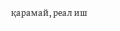қарамай, реал иш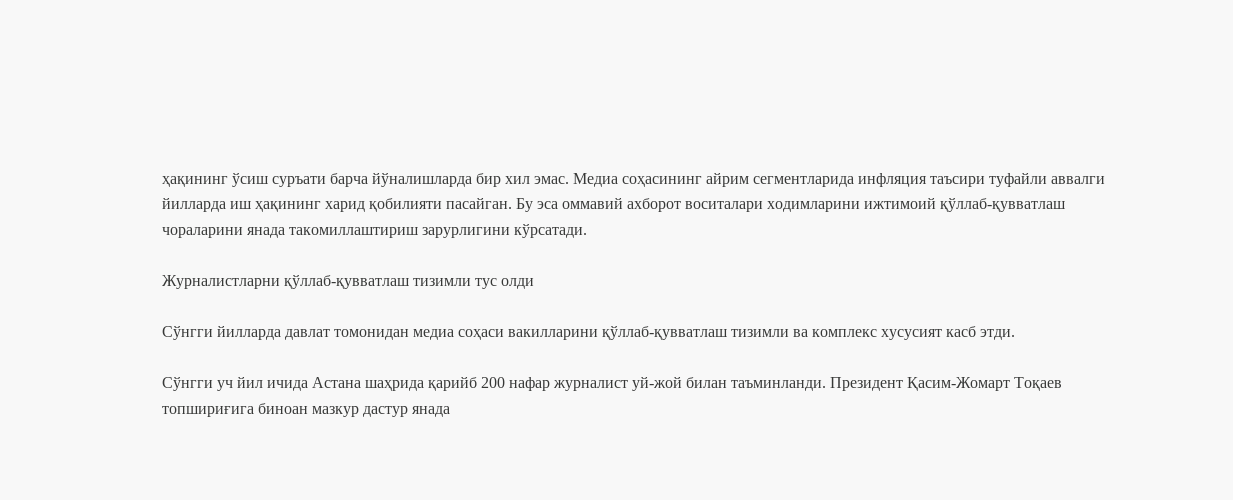ҳақининг ўсиш суръати барча йўналишларда бир хил эмас. Медиа соҳасининг айрим сегментларида инфляция таъсири туфайли аввалги йилларда иш ҳақининг харид қобилияти пасайган. Бу эса оммавий ахборот воситалари ходимларини ижтимоий қўллаб-қувватлаш чораларини янада такомиллаштириш зарурлигини кўрсатади.

Журналистларни қўллаб-қувватлаш тизимли тус олди

Сўнгги йилларда давлат томонидан медиа соҳаси вакилларини қўллаб-қувватлаш тизимли ва комплекс хусусият касб этди.

Сўнгги уч йил ичида Астана шаҳрида қарийб 200 нафар журналист уй-жой билан таъминланди. Президент Қасим-Жомарт Тоқаев топшириғига биноан мазкур дастур янада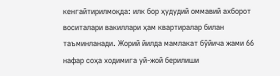кенгайтирилмоқда: илк бор ҳудудий оммавий ахборот воситалари вакиллари ҳам квартиралар билан таъминланади. Жорий йилда мамлакат бўйича жами 66 нафар соҳа ходимига уй-жой берилиши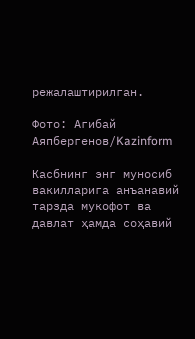режалаштирилган.

Фото: Агибай Аяпбергенов/Kazinform

Касбнинг энг муносиб вакилларига анъанавий тарзда мукофот ва давлат ҳамда соҳавий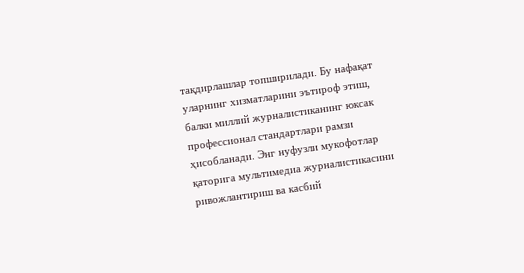тақдирлашлар топширилади. Бу нафақат уларнинг хизматларини эътироф этиш, балки миллий журналистиканинг юксак профессионал стандартлари рамзи ҳисобланади. Энг нуфузли мукофотлар қаторига мультимедиа журналистикасини ривожлантириш ва касбий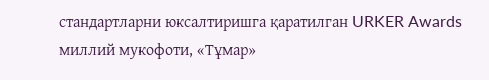стандартларни юксалтиришга қаратилган URKER Awards миллий мукофоти, «Тұмар»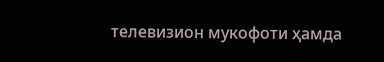телевизион мукофоти ҳамда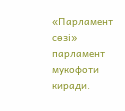«Парламент сөзі» парламент мукофоти киради.